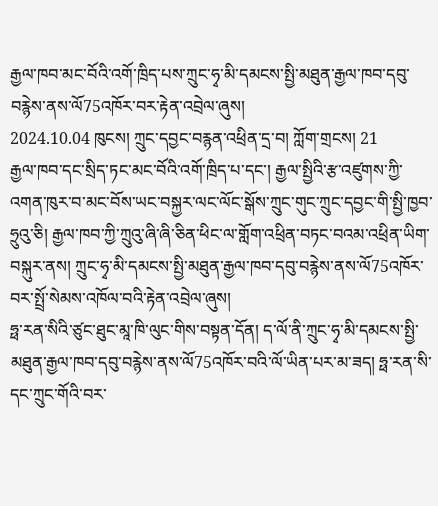རྒྱལ་ཁབ་མང་བོའི་འགོ་ཁྲིད་པས་ཀྲུང་ཧྭ་མི་དམངས་སྤྱི་མཐུན་རྒྱལ་ཁབ་དབུ་བརྙེས་ནས་ལོ75འཁོར་བར་རྟེན་འབྲེལ་ཞུས།
2024.10.04 ཁུངས། ཀྲུང་དབྱང་བརྙན་འཕྲིན་དྲ་བ། ཀློག་གྲངས། 21
རྒྱལ་ཁབ་དང་སྲིད་ཏང་མང་བོའི་འགོ་ཁྲིད་པ་དང་། རྒྱལ་སྤྱིའི་རྩ་འཛུགས་ཀྱི་འགན་ཁུར་བ་མང་བོས་ཡང་བསྐྱར་ལང་ལོང་སྒོས་ཀྲུང་གུང་ཀྲུང་དབྱང་གི་སྤྱི་ཁྱབ་ཧྲུའུ་ཅི། རྒྱལ་ཁབ་ཀྱི་ཀྲུའུ་ཞི་ཞི་ཅིན་ཕིང་ལ་གློག་འཕྲིན་བཏང་བའམ་འཕྲིན་ཡིག་བསྐུར་ནས། ཀྲུང་ཧྭ་མི་དམངས་སྤྱི་མཐུན་རྒྱལ་ཁབ་དབུ་བརྙེས་ནས་ལོ75འཁོར་བར་སྤྲོ་སེམས་འཁོལ་བའི་རྟེན་འབྲེལ་ཞུས།
ཧྥ་རན་སིའི་ཙུང་ཐུང་མཱ་ཁི་ལུང་གིས་བསྟན་དོན། ད་ལོ་ནི་ཀྲུང་ཧྭ་མི་དམངས་སྤྱི་མཐུན་རྒྱལ་ཁབ་དབུ་བརྙེས་ནས་ལོ75འཁོར་བའི་ལོ་ཡིན་པར་མ་ཟད། ཧྥ་རན་སི་དང་ཀྲུང་གོའི་བར་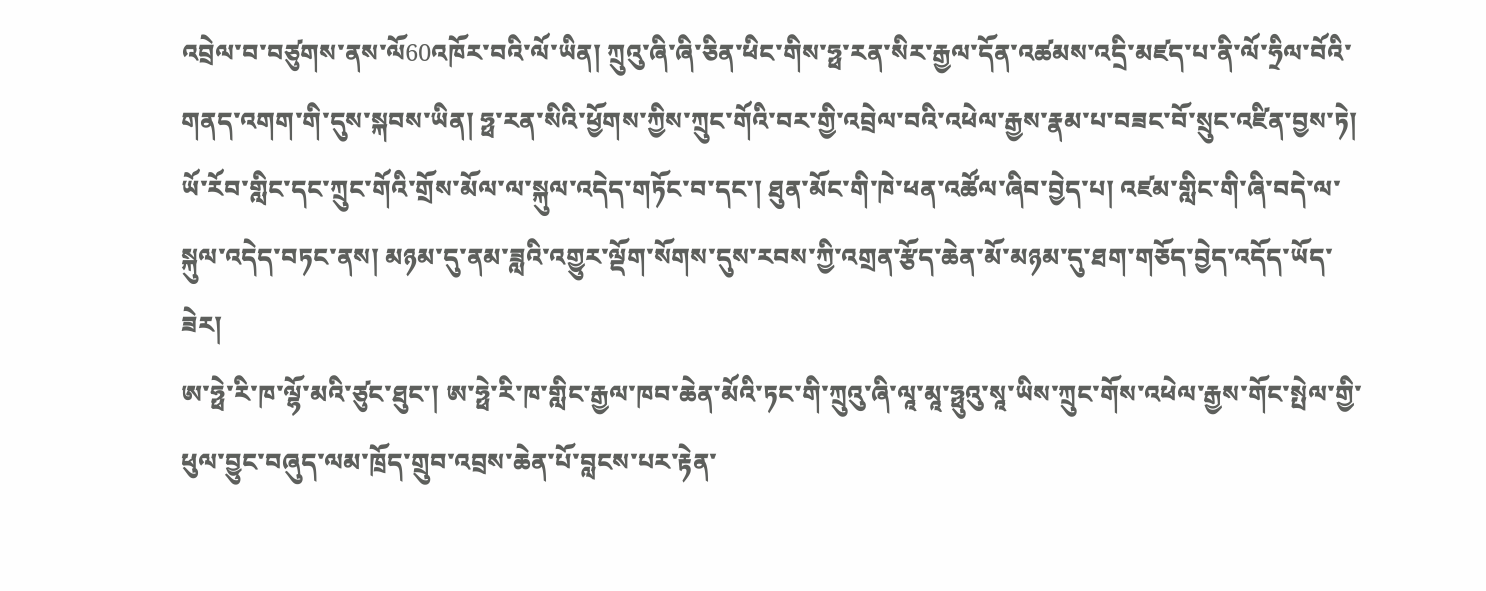འབྲེལ་བ་བཙུགས་ནས་ལོ60འཁོར་བའི་ལོ་ཡིན། ཀྲུའུ་ཞི་ཞི་ཅིན་ཕིང་གིས་ཧྥ་རན་སིར་རྒྱལ་དོན་འཚམས་འདྲི་མཛད་པ་ནི་ལོ་ཧྲིལ་བོའི་གནད་འགག་གི་དུས་སྐབས་ཡིན། ཧྥ་རན་སིའི་ཕྱོགས་ཀྱིས་ཀྲུང་གོའི་བར་གྱི་འབྲེལ་བའི་འཕེལ་རྒྱས་རྣམ་པ་བཟང་བོ་སྲུང་འཛིན་བྱས་ཏེ། ཡོ་རོབ་གླིང་དང་ཀྲུང་གོའི་གྲོས་མོལ་ལ་སྐུལ་འདེད་གཏོང་བ་དང་། ཐུན་མོང་གི་ཁེ་ཕན་འཚོལ་ཞིབ་བྱེད་པ། འཛམ་གླིང་གི་ཞི་བདེ་ལ་སྐུལ་འདེད་བཏང་ནས། མཉམ་དུ་ནམ་ཟླའི་འགྱུར་ལྡོག་སོགས་དུས་རབས་ཀྱི་འགྲན་རྩོད་ཆེན་མོ་མཉམ་དུ་ཐག་གཅོད་བྱེད་འདོད་ཡོད་ཟེར།
ཨ་ཧྥེ་རི་ཁ་ལྷོ་མའི་ཙུང་ཐུང་། ཨ་ཧྥེ་རི་ཁ་གླིང་རྒྱལ་ཁབ་ཆེན་མོའི་ཏང་གི་ཀྲུའུ་ཞི་ལཱ་མཱ་ཧྥུའུ་སཱ་ཡིས་ཀྲུང་གོས་འཕེལ་རྒྱས་གོང་སྤེལ་གྱི་ཕུལ་བྱུང་བཞུད་ལམ་ཁྲོད་གྲུབ་འབྲས་ཆེན་པོ་བླངས་པར་རྟེན་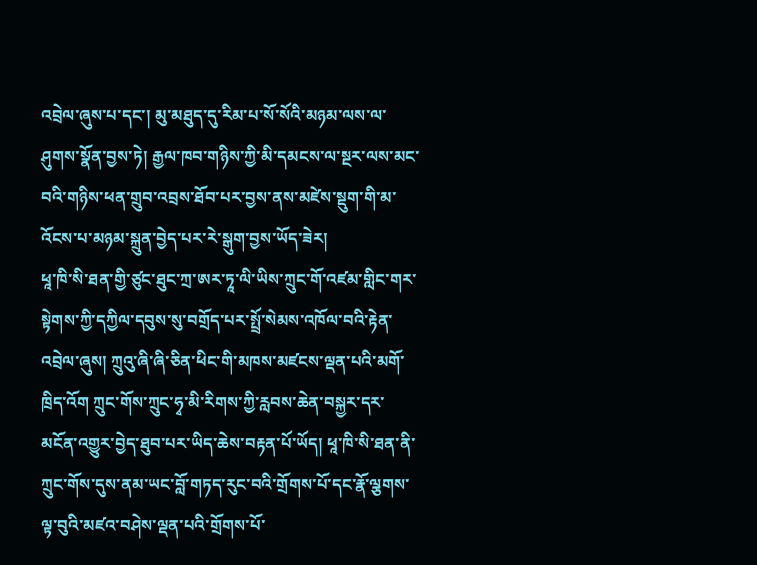འབྲེལ་ཞུས་པ་དང་། མུ་མཐུད་དུ་རིམ་པ་སོ་སོའི་མཉམ་ལས་ལ་ཤུགས་སྣོན་བྱས་ཏེ། རྒྱལ་ཁབ་གཉིས་ཀྱི་མི་དམངས་ལ་སྔར་ལས་མང་བའི་གཉིས་ཕན་གྲུབ་འབྲས་ཐོབ་པར་བྱས་ནས་མཛེས་སྡུག་གི་མ་འོངས་པ་མཉམ་སྐྲུན་བྱེད་པར་རེ་སྒུག་བྱས་ཡོད་ཟེར།
ཕཱ་ཁི་སི་ཐན་གྱི་ཙུང་ཐུང་ཀྲ་ཨར་ཏཱ་ལི་ཡིས་ཀྲུང་གོ་འཛམ་གླིང་གར་སྟེགས་ཀྱི་དཀྱིལ་དབུས་སུ་བགྲོད་པར་སྤྲོ་སེམས་འཁོལ་བའི་རྟེན་འབྲེལ་ཞུས། ཀྲུའུ་ཞི་ཞི་ཅིན་ཕིང་གི་མཁས་མཛངས་ལྡན་པའི་མགོ་ཁྲིད་འོག ཀྲུང་གོས་ཀྲུང་ཧྭ་མི་རིགས་ཀྱི་རླབས་ཆེན་བསྐྱར་དར་མངོན་འགྱུར་བྱེད་ཐུབ་པར་ཡིད་ཆེས་བརྟན་པོ་ཡོད། ཕཱ་ཁི་སི་ཐན་ནི་ཀྲུང་གོས་དུས་ནམ་ཡང་བློ་གཏད་རུང་བའི་གྲོགས་པོ་དང་རྣོ་ལྕགས་ལྟ་བུའི་མཛའ་བཤེས་ལྡན་པའི་གྲོགས་པོ་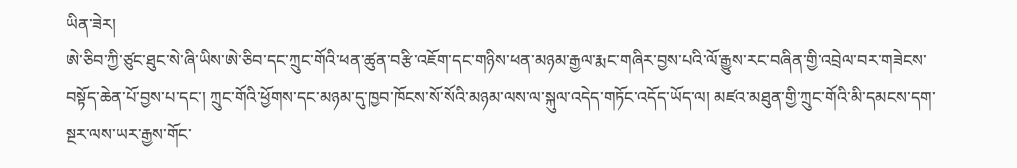ཡིན་ཟེར།
ཨེ་ཅིབ་ཀྱི་ཙུང་ཐུང་སེ་ཞི་ཡིས་ཨེ་ཅིབ་དང་ཀྲུང་གོའི་ཕན་ཚུན་བརྩི་འཇོག་དང་གཉིས་ཕན་མཉམ་རྒྱལ་རྨང་གཞིར་བྱས་པའི་ལོ་རྒྱུས་རང་བཞིན་གྱི་འབྲེལ་བར་གཟེངས་བསྟོད་ཆེན་པོ་བྱས་པ་དང་། ཀྲུང་གོའི་ཕྱོགས་དང་མཉམ་དུ་ཁྱབ་ཁོངས་སོ་སོའི་མཉམ་ལས་ལ་སྐུལ་འདེད་གཏོང་འདོད་ཡོད་ལ། མཛའ་མཐུན་གྱི་ཀྲུང་གོའི་མི་དམངས་དག་སྔར་ལས་ཡར་རྒྱས་གོང་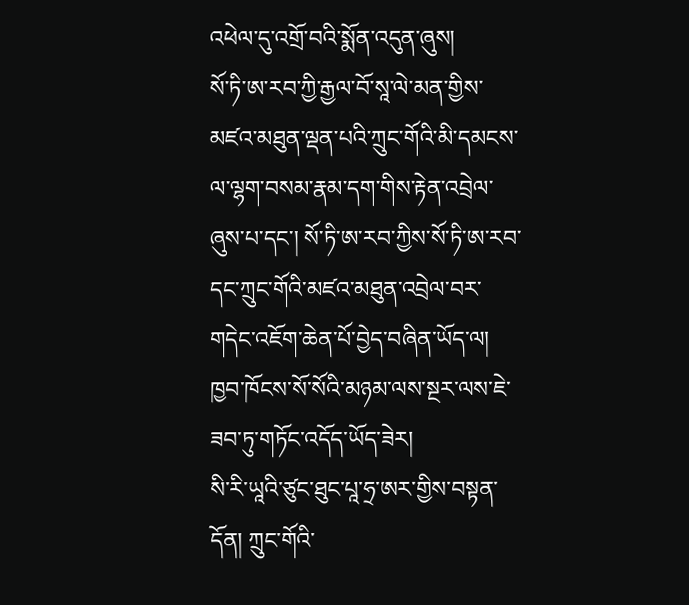འཕེལ་དུ་འགྲོ་བའི་སྨོན་འདུན་ཞུས།
སོ་ཏི་ཨ་རབ་ཀྱི་རྒྱལ་བོ་སཱ་ལེ་མན་གྱིས་མཛའ་མཐུན་ལྡན་པའི་ཀྲུང་གོའི་མི་དམངས་ལ་ལྷག་བསམ་རྣམ་དག་གིས་རྟེན་འབྲེལ་ཞུས་པ་དང་། སོ་ཏི་ཨ་རབ་ཀྱིས་སོ་ཏི་ཨ་རབ་དང་ཀྲུང་གོའི་མཛའ་མཐུན་འབྲེལ་བར་གདེང་འཇོག་ཆེན་པོ་བྱེད་བཞིན་ཡོད་ལ། ཁྱབ་ཁོངས་སོ་སོའི་མཉམ་ལས་སྔར་ལས་ཇེ་ཟབ་ཏུ་གཏོང་འདོད་ཡོད་ཟེར།
སི་རི་ཡཱའི་ཙུང་ཐུང་པཱ་ཧྲ་ཨར་གྱིས་བསྟན་དོན། ཀྲུང་གོའི་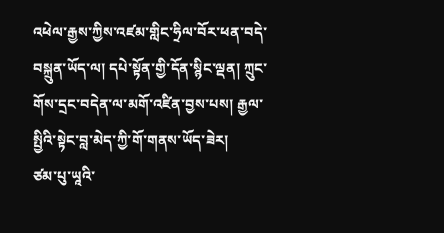འཕེལ་རྒྱས་ཀྱིས་འཛམ་གླིང་ཧྲིལ་བོར་ཕན་བདེ་བསྐྲུན་ཡོད་ལ། དཔེ་སྟོན་གྱི་དོན་སྙིང་ལྡན། ཀྲུང་གོས་དྲང་བདེན་ལ་མགོ་འཛིན་བྱས་པས། རྒྱལ་སྤྱིའི་སྟེང་བླ་མེད་ཀྱི་གོ་གནས་ཡོད་ཟེར།
ཙམ་པུ་ཡཱའི་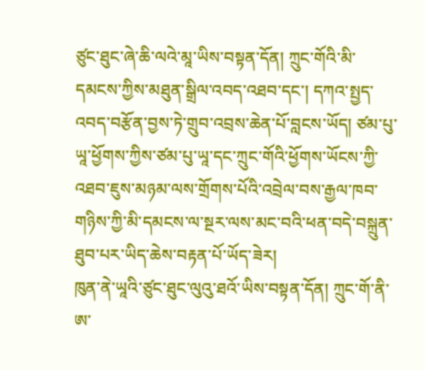ཙུང་ཐུང་ཞེ་ཆི་ལའེ་མཱ་ཡིས་བསྟན་དོན། ཀྲུང་གོའི་མི་དམངས་ཀྱིས་མཐུན་སྒྲིལ་འབད་འཐབ་དང་། དཀའ་སྤྱད་འབད་བརྩོན་བྱས་ཏེ་གྲུབ་འབྲས་ཆེན་པོ་བླངས་ཡོད། ཙམ་པུ་ཡཱ་ཕྱོགས་ཀྱིས་ཙམ་པུ་ཡཱ་དང་ཀྲུང་གོའི་ཕྱོགས་ཡོངས་ཀྱི་འཐབ་ཇུས་མཉམ་ལས་གྲོགས་པོའི་འབྲེལ་བས་རྒྱལ་ཁབ་གཉིས་ཀྱི་མི་དམངས་ལ་སྔར་ལས་མང་བའི་ཕན་བདེ་བསྐྲུན་ཐུབ་པར་ཡིད་ཆེས་བརྟན་པོ་ཡོད་ཟེར།
ཁུན་ནེ་ཡཱའི་ཙུང་ཐུང་ལུའུ་ཐའོ་ཡིས་བསྟན་དོན། ཀྲུང་གོ་ནི་ཨ་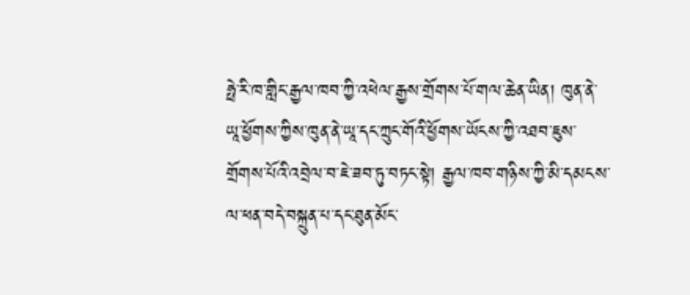ཧྥེ་རི་ཁ་གླིང་རྒྱལ་ཁབ་ཀྱི་འཕེལ་རྒྱས་གྲོགས་པོ་གལ་ཆེན་ཡིན། ཁུན་ནེ་ཡཱ་ཕྱོགས་ཀྱིས་ཁུན་ནེ་ཡཱ་དང་ཀྲུང་གོའི་ཕྱོགས་ཡོངས་ཀྱི་འཐབ་ཇུས་གྲོགས་པོའི་འབྲེལ་བ་ཇེ་ཟབ་ཏུ་བཏང་སྟེ། རྒྱལ་ཁབ་གཉིས་ཀྱི་མི་དམངས་ལ་ཕན་བདེ་བསྐྲུན་པ་དང་ཐུན་མོང་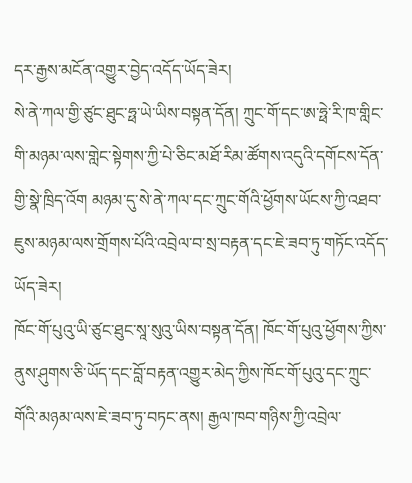དར་རྒྱས་མངོན་འགྱུར་བྱེད་འདོད་ཡོད་ཟེར།
སེ་ནེ་ཀལ་གྱི་ཙུང་ཐུང་ཧྥ་ཡེ་ཡིས་བསྟན་དོན། ཀྲུང་གོ་དང་ཨ་ཧྥེ་རི་ཁ་གླིང་གི་མཉམ་ལས་གླེང་སྟེགས་ཀྱི་པེ་ཅིང་མཐོ་རིམ་ཚོགས་འདུའི་དགོངས་དོན་གྱི་སྣེ་ཁྲིད་འོག མཉམ་དུ་སེ་ནེ་ཀལ་དང་ཀྲུང་གོའི་ཕྱོགས་ཡོངས་ཀྱི་འཐབ་ཇུས་མཉམ་ལས་གྲོགས་པོའི་འབྲེལ་བ་སྲ་བརྟན་དང་ཇེ་ཟབ་ཏུ་གཏོང་འདོད་ཡོད་ཟེར།
ཁོང་གོ་པུའུ་ཡི་ཙུང་ཐུང་སཱ་སུའུ་ཡིས་བསྟན་དོན། ཁོང་གོ་པུའུ་ཕྱོགས་ཀྱིས་ནུས་ཤུགས་ཅི་ཡོད་དང་བློ་བརྟན་འགྱུར་མེད་ཀྱིས་ཁོང་གོ་པུའུ་དང་ཀྲུང་གོའི་མཉམ་ལས་ཇེ་ཟབ་ཏུ་བཏང་ནས། རྒྱལ་ཁབ་གཉིས་ཀྱི་འབྲེལ་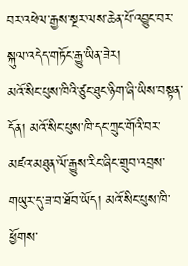བར་འཕེལ་རྒྱས་སྔར་ལས་ཆེན་པོ་འབྱུང་བར་སྐུལ་འདེད་གཏོང་རྒྱུ་ཡིན་ཟེར།
མའོ་སིང་པུས་ཁིའི་ཙུང་ཐུང་ཉིག་ཞི་ཡིས་བསྟན་དོན། མའོ་སིང་པུས་ཁི་དང་ཀྲུང་གོའི་བར་མཛའ་མཐུན་ལོ་རྒྱུས་རིང་ཞིང་གྲུབ་འབྲས་གཡུར་དུ་ཟ་བ་ཐོབ་ཡོད། མའོ་སིང་པུས་ཁི་ཕྱོགས་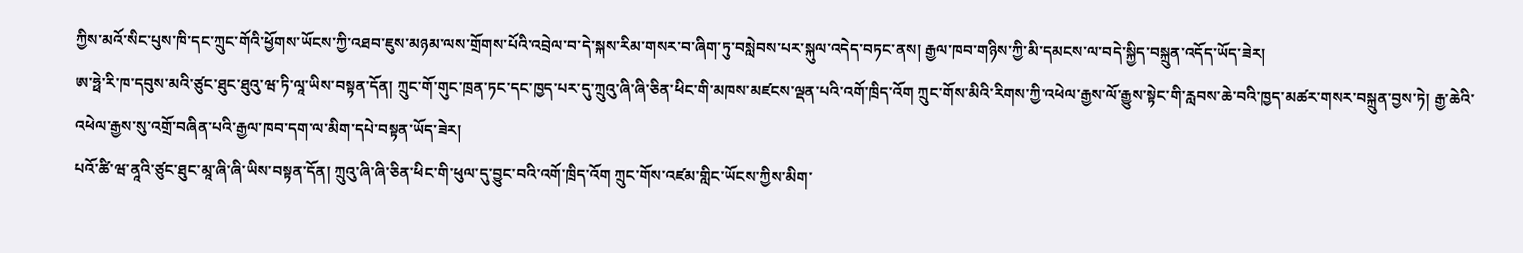ཀྱིས་མའོ་སིང་པུས་ཁི་དང་ཀྲུང་གོའི་ཕྱོགས་ཡོངས་ཀྱི་འཐབ་ཇུས་མཉམ་ལས་གྲོགས་པོའི་འབྲེལ་བ་དེ་སྐས་རིམ་གསར་བ་ཞིག་ཏུ་བསླེབས་པར་སྐུལ་འདེད་བཏང་ནས། རྒྱལ་ཁབ་གཉིས་ཀྱི་མི་དམངས་ལ་བདེ་སྐྱིད་བསྐྲུན་འདོད་ཡོད་ཟེར།
ཨ་ཧྥེ་རི་ཁ་དབུས་མའི་ཙུང་ཐུང་ཐུའུ་ཝ་ཏི་ལཱ་ཡིས་བསྟན་དོན། ཀྲུང་གོ་གུང་ཁྲན་ཏང་དང་ཁྱད་པར་དུ་ཀྲུའུ་ཞི་ཞི་ཅིན་ཕིང་གི་མཁས་མཛངས་ལྡན་པའི་འགོ་ཁྲིད་འོག ཀྲུང་གོས་མིའི་རིགས་ཀྱི་འཕེལ་རྒྱས་ལོ་རྒྱུས་སྟེང་གི་རླབས་ཆེ་བའི་ཁྱད་མཚར་གསར་བསྐྲུན་བྱས་ཏེ། རྒྱ་ཆེའི་འཕེལ་རྒྱས་སུ་འགྲོ་བཞིན་པའི་རྒྱལ་ཁབ་དག་ལ་མིག་དཔེ་བསྟན་ཡོད་ཟེར།
པའོ་ཚི་ཝ་ནཱའི་ཙུང་ཐུང་མཱ་ཞི་ཞི་ཡིས་བསྟན་དོན། ཀྲུའུ་ཞི་ཞི་ཅིན་ཕིང་གི་ཕུལ་དུ་བྱུང་བའི་འགོ་ཁྲིད་འོག ཀྲུང་གོས་འཛམ་གླིང་ཡོངས་ཀྱིས་མིག་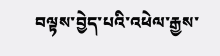བལྟས་བྱེད་པའི་འཕེལ་རྒྱས་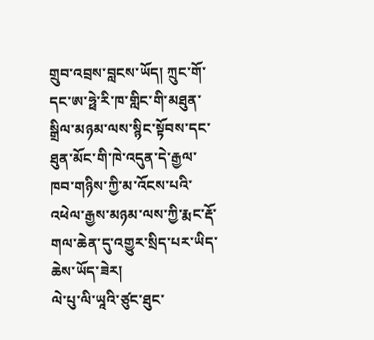གྲུབ་འབྲས་བླངས་ཡོད། ཀྲུང་གོ་དང་ཨ་ཧྥེ་རི་ཁ་གླིང་གི་མཐུན་སྒྲིལ་མཉམ་ལས་སྙིང་སྟོབས་དང་ཐུན་མོང་གི་ཁེ་འདུན་དེ་རྒྱལ་ཁབ་གཉིས་ཀྱི་མ་འོངས་པའི་འཕེལ་རྒྱས་མཉམ་ལས་ཀྱི་རྨང་རྡོ་གལ་ཆེན་དུ་འགྱུར་སྲིད་པར་ཡིད་ཆེས་ཡོད་ཟེར།
ལེ་པུ་ལི་ཡཱའི་ཙུང་ཐུང་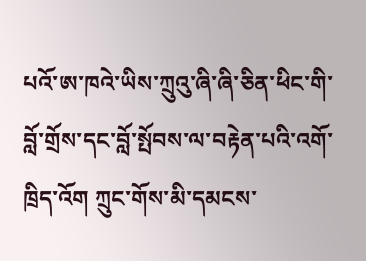པའོ་ཨ་ཁའེ་ཡིས་ཀྲུའུ་ཞི་ཞི་ཅིན་ཕིང་གི་བློ་གྲོས་དང་བློ་སྤོབས་ལ་བརྟེན་པའི་འགོ་ཁྲིད་འོག ཀྲུང་གོས་མི་དམངས་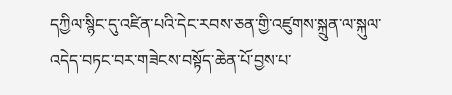དཀྱིལ་སྙིང་དུ་འཛིན་པའི་དེང་རབས་ཅན་གྱི་འཛུགས་སྐྲུན་ལ་སྐུལ་འདེད་བཏང་བར་གཟེངས་བསྟོད་ཆེན་པོ་བྱས་པ་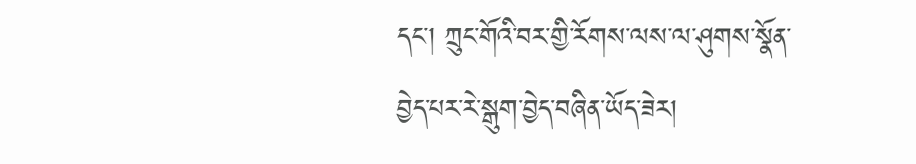དང་། ཀྲུང་གོའི་བར་གྱི་རོགས་ལས་ལ་ཤུགས་སྣོན་བྱེད་པར་རེ་སྒུག་བྱེད་བཞིན་ཡོད་ཟེར།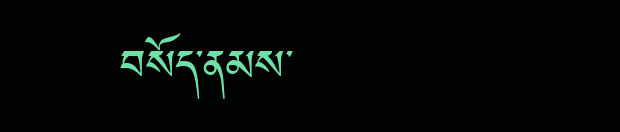བསོད་ནམས་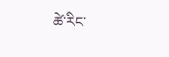ཚེ་རིང་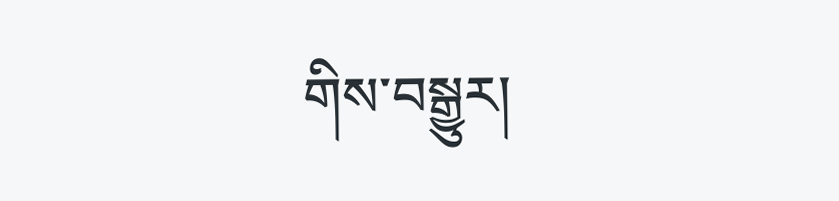གིས་བསྒྱུར།